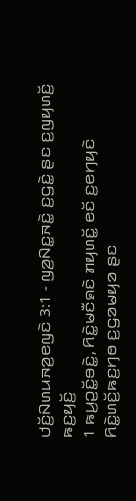ꤓꤢꤩ꤬ꤡꤛꤣꤏꤤ꤬ꤕꤜꤢꤧ 3:1 - ꤜꤤ꤬ꤡꤢ꤭ꤏꤢꤧ꤭ ꤢ꤬ꤞꤢꤧ꤭ ꤔꤢ ꤢ꤬ꤜꤟꤛꤢꤩ꤬ ꤒꤢ꤬ꤟꤢꤩ꤬
1 ꤒꤣ꤬ꤑꤢꤩ꤭ꤋꤢꤧ꤭, ꤖꤢꤧ꤭ꤗꤢꤪꤎꤢꤧ ꤊꤟꤛꤢꤩ꤭ ꤕꤢꤩ ꤢ꤬ꤕꤚꤟꤢꤧ ꤖꤢꤧ꤭ꤛꤢꤩ꤬ꤒꤢ꤬ꤚꤥ ꤢ꤬ꤞꤤꤗꤟꤤ ꤔꤢ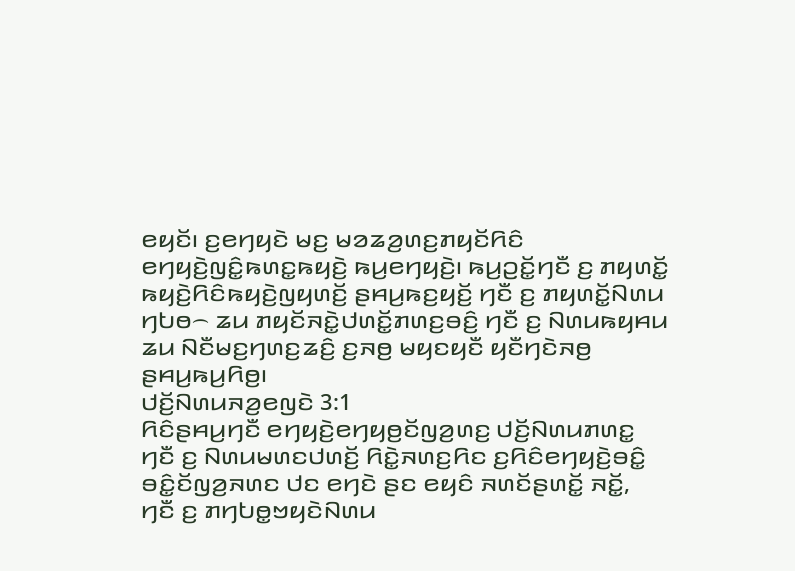ꤕꤟꤢꤩ꤯ ꤢ꤬ꤕꤚꤟꤢꤧ ꤗꤢ꤬ ꤗꤤꤘꤤ꤬ꤛꤢ꤬ꤊꤟꤢꤩꤖꤢꤨ ꤕꤚꤟꤢꤧ꤬ꤜꤢꤨ꤭ꤒꤛꤢ꤭ꤒꤟꤢꤧ꤬ ꤒꤣ꤬ꤕꤚꤟꤢꤧ꤬꤯ ꤒꤣ꤬ꤑꤢꤩ꤭ꤚꤢꤪ ꤢ꤬ ꤊꤟꤛꤢꤩ꤭ ꤒꤟꤢꤧ꤬ꤖꤢꤨꤒꤟꤢꤧ꤬ꤜꤟꤛꤢꤩ꤬ ꤔꤌꤣ꤬ꤒꤢ꤬ꤟꤢꤩ꤬ ꤚꤢꤪ ꤢ꤬ ꤊꤟꤛꤢꤩ꤭ꤡꤛꤣ ꤚꤝꤥ꤮ ꤘꤣ ꤊꤟꤢꤩꤏꤢꤧ꤭ꤓꤛꤢꤩ꤭ꤊꤛꤢ꤬ꤋꤢꤨ꤬ ꤚꤢꤪ ꤢ꤬ ꤡꤛꤣꤒꤟꤌꤣ ꤘꤣ ꤡꤢꤪꤗꤢ꤬ꤚꤛꤢ꤬ꤘꤢꤨ꤬ ꤢ꤬ꤏꤥ꤬ ꤗꤟꤢꤟꤢꤪ ꤟꤢꤪꤚꤢꤧꤏꤥ꤬ ꤔꤌꤣ꤬ꤒꤣ꤬ꤖꤥ꤬꤯
ꤓꤢꤩ꤬ꤡꤛꤣꤏꤤ꤬ꤕꤜꤢꤧ 3:1
ꤖꤢꤨꤔꤌꤣ꤬ꤚꤢꤪ ꤕꤚꤟꤢꤧ꤬ꤕꤚꤟꤥ꤬ꤢꤩꤜꤤ꤬ꤛꤢ꤬ ꤓꤢꤩ꤬ꤡꤛꤣꤊꤛꤢ꤭ ꤚꤢꤪ ꤢ꤬ ꤡꤛꤣꤗꤛꤢꤓꤛꤢꤩ꤬ ꤖꤢꤧ꤭ꤏꤛꤢ꤬ꤖꤢ ꤢ꤬ꤖꤢꤨꤕꤚꤟꤢꤧ꤬ꤋꤢꤨ꤭ ꤋꤢꤨ꤭ꤢꤩꤜꤤ꤬ꤏꤛꤢ ꤓꤢ ꤕꤚꤢꤧ ꤔꤢ ꤕꤟꤢꤨ ꤏꤛꤢꤩꤔꤛꤢꤩ꤭ ꤏꤢꤩ꤭, ꤚꤢꤪ ꤢ꤬ ꤊꤚꤝꤥ꤭ꤠꤟꤢꤧꤡꤛꤣ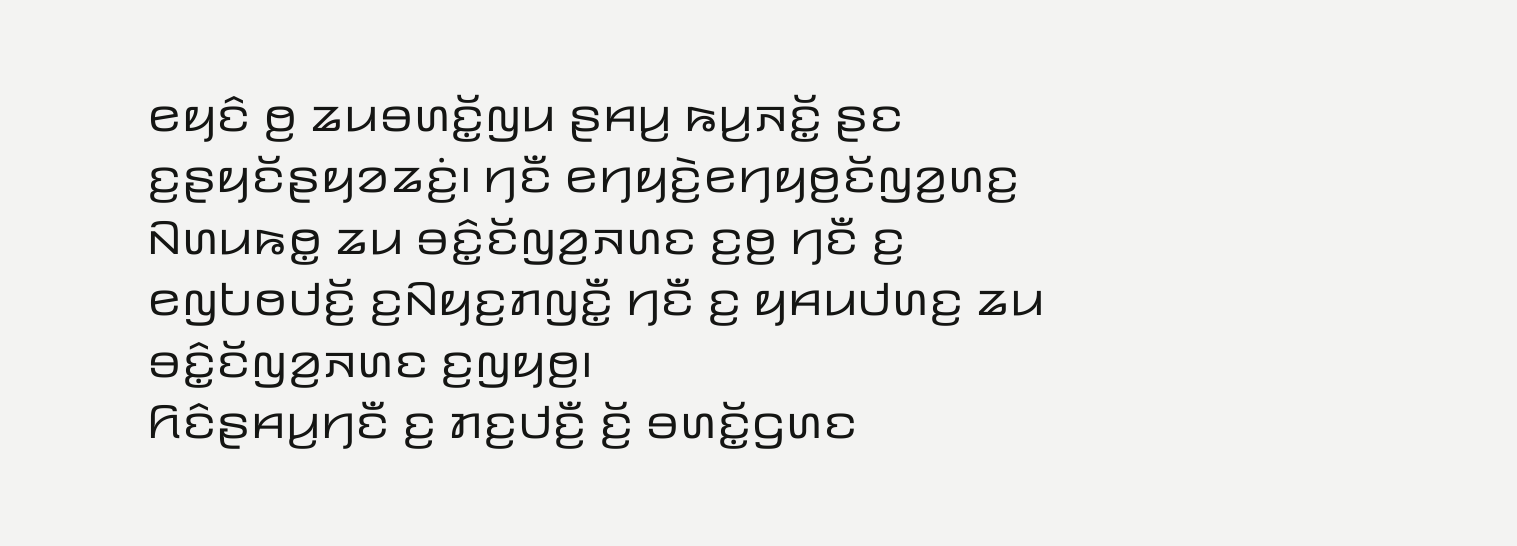ꤕꤟꤢꤨ ꤥ꤬ ꤘꤣꤋꤛꤢꤩ꤭ꤜꤣ ꤔꤌꤣ꤬ ꤒꤣ꤬ꤏꤢꤩ꤭ ꤔꤢ ꤢ꤬ꤔꤟꤢꤩꤔꤟꤤꤘꤢꤦ꤬꤯ ꤚꤢꤪ ꤕꤚꤟꤢꤧ꤬ꤕꤚꤟꤥ꤬ꤢꤩꤜꤤ꤬ꤛꤢ꤬ ꤡꤛꤣꤒꤥ꤭ ꤘꤣ ꤋꤢꤨ꤭ꤢꤩꤜꤤ꤬ꤏꤛꤢ ꤢ꤬ꤥ꤬ ꤚꤢꤪ ꤢ꤬ ꤕꤜꤝꤥꤓꤢꤩ꤬ ꤢ꤬ꤡꤟꤢ꤬ꤊꤜꤢꤪ꤭ ꤚꤢꤪ ꤢ꤬ ꤟꤌꤣꤓꤛꤢ꤬ ꤘꤣ ꤋꤢꤨ꤭ꤢꤩꤜꤤ꤬ꤏꤛꤢ ꤢ꤬ꤜꤟꤥ꤬꤯
ꤖꤢꤨꤔꤌꤣ꤬ꤚꤢꤪ ꤢ꤬ ꤊꤢ꤬ꤓꤢꤪ꤬ ꤢꤩ꤬ ꤋꤛꤢꤩ꤭ꤞꤛꤢ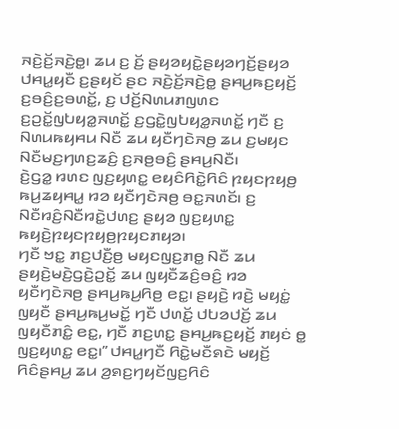ꤏꤢꤧ꤬ꤢꤩ꤬ꤏꤢꤧ꤬ꤥ꤭꤯ ꤘꤣ ꤢ꤬ ꤢꤩ꤬ ꤔꤟꤤꤟꤢꤧ꤭ꤔꤟꤤꤚꤢꤩ꤬ꤔꤟꤤ ꤓꤌꤣ꤭ꤟꤢꤪ ꤢ꤬ꤔꤟꤢꤩ ꤔꤢ ꤏꤢꤧ꤬ꤢꤩ꤬ꤏꤢꤧ꤬ꤥ꤭ ꤔꤌꤣ꤬ꤒꤢ꤬ꤟꤢꤩ꤬ ꤢ꤬ꤋꤢꤨ꤬ꤢ꤬ꤋꤛꤢꤩ꤭, ꤢ꤬ ꤓꤢꤩ꤬ꤡꤛꤣꤊꤜꤛꤢ ꤢ꤬ꤑꤢꤩ꤭ꤜꤝꤟꤤ꤭ꤏꤛꤢꤩ꤭ ꤢ꤬ꤞꤢꤧ꤭ꤜꤝꤟꤤ꤭ꤏꤛꤢꤩ꤭ ꤚꤢꤪ ꤢ꤬ ꤡꤛꤣꤒꤟꤌꤣ ꤡꤢꤪ ꤘꤣ ꤟꤢꤪꤚꤢꤧꤏꤥ꤬ ꤘꤣ ꤢ꤬ꤗꤟꤢ ꤡꤢꤪꤗꤢ꤬ꤚꤛꤢ꤬ꤘꤢꤨ꤬ ꤢ꤬ꤏꤥ꤬ꤋꤢꤨ꤬ ꤔꤌꤣ꤬ꤡꤢꤪ꤯
ꤢꤧ꤬ꤞꤤ꤭ ꤙꤛꤢ ꤜꤢ꤬ꤟꤛꤢ꤭ ꤕꤟꤢꤨꤖꤢꤧ꤭ꤖꤢꤨ ꤐꤟꤢꤐꤟꤥ꤬ ꤒꤣ꤬ꤘꤟꤌꤣ꤭ ꤙꤤ ꤟꤢꤪꤚꤢꤧꤏꤥ꤬ ꤋꤢ꤭ꤏꤛꤢꤩ꤯ ꤢ꤬ ꤡꤢꤪꤙꤢꤨ꤬ꤡꤢꤪꤙꤢꤧ꤭ꤓꤛꤢ꤬ ꤔꤟꤤ ꤜꤢ꤬ꤟꤛꤢ꤭ ꤒꤟꤢꤧ꤬ꤐꤟꤢꤐꤟꤥ꤬ꤐꤟꤢꤊꤟꤤ꤯
ꤚꤢꤪ ꤠꤢ꤭ ꤊꤢ꤬ꤓꤢꤪ꤬ꤥ꤬ ꤗꤟꤢꤜꤢ꤬ꤊꤥ꤭ ꤡꤢꤪ ꤘꤣ ꤔꤟꤢꤧ꤬ꤗꤢꤧ꤬ꤞꤢꤧ꤬ꤑꤢꤩ꤭ ꤘꤣ ꤜꤟꤢꤪꤘꤢꤨ꤬ꤋꤢꤨ꤬ ꤙꤤ ꤟꤢꤪꤚꤢꤧꤏꤥ꤬ ꤔꤌꤣ꤬ꤒꤣ꤬ꤖꤥ꤬ ꤕꤢ꤭꤯ ꤔꤟꤢꤧ꤬ ꤙꤢꤧ꤬ ꤗꤟꤢꤦ꤭ ꤜꤟꤢꤪ ꤔꤌꤣ꤬ꤒꤣ꤬ꤗꤢꤩ꤭ ꤚꤢꤪ ꤓꤛꤢꤩ꤭ ꤓꤝꤤꤓꤢꤩ꤬ ꤘꤣ ꤜꤟꤢꤪꤊꤢꤨ꤭ ꤕꤢ꤭, ꤚꤢꤪ ꤊꤢ꤬ꤛꤢ꤭ ꤔꤌꤣ꤬ꤒꤢ꤬ꤟꤢꤩ꤬ ꤊꤟꤢꤦ ꤥ꤭ ꤜꤢ꤬ꤟꤛꤢ꤭ ꤕꤢ꤭꤯” ꤓꤌꤣ꤭ꤚꤢꤪ ꤖꤢꤧ꤭ꤗꤢꤪꤎꤢꤧ ꤗꤟꤢꤩ꤬ ꤖꤢꤨꤔꤌꤣ꤬ ꤘꤣ ꤤ꤬ꤎꤢ꤬ꤚꤟꤢꤩꤜꤢ꤬ꤖꤢꤨ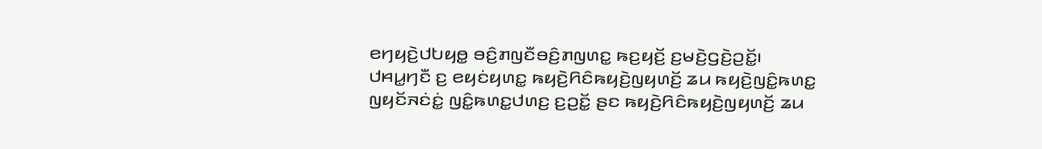ꤕꤚꤟꤢꤧ꤬ꤓꤝꤟꤥ꤭ ꤋꤢꤨ꤬ꤊꤜꤢꤪꤋꤢꤨ꤬ꤊꤜꤛꤢ꤭ ꤒꤢ꤬ꤟꤢꤩ꤬ ꤢ꤬ꤗꤢꤧ꤬ꤞꤢꤧ꤬ꤑꤢꤩ꤭꤯
ꤓꤌꤣ꤭ꤚꤢꤪ ꤢ꤬ ꤕꤟꤢꤦꤟꤛꤢ꤭ ꤒꤟꤢꤧ꤬ꤖꤢꤨꤒꤟꤢꤧ꤬ꤜꤟꤛꤢꤩ꤬ ꤘꤣ ꤒꤟꤢꤧ꤬ꤜꤢꤨ꤭ꤒꤛꤢ꤭ ꤜꤟꤢꤩꤏꤢꤦꤢꤦ꤭ ꤜꤢꤨ꤭ꤒꤛꤢ꤭ꤓꤛꤢ꤬ ꤢ꤬ꤑꤢꤩ꤭ ꤔꤢ ꤒꤟꤢꤧ꤬ꤖꤢꤨꤒꤟꤢꤧ꤬ꤜꤟꤛꤢꤩ꤬ ꤘꤣ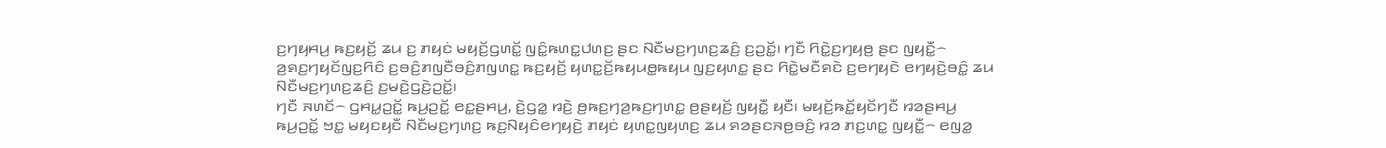ꤢ꤬ꤚꤟꤌꤣ꤬ ꤒꤢ꤬ꤟꤢꤩ꤬ ꤘꤣ ꤢ꤬ ꤊꤟꤢꤦ ꤗꤟꤢꤩ꤬ꤞꤛꤢꤩ꤭ ꤜꤢꤨ꤭ꤒꤛꤢ꤭ꤓꤛꤢ꤬ ꤔꤢ ꤡꤢꤪꤗꤢ꤬ꤚꤛꤢ꤬ꤘꤢꤨ꤬ ꤢ꤬ꤑꤢꤩ꤭꤯ ꤚꤢꤪ ꤖꤢꤧ꤭ꤢ꤬ꤚꤟꤥ꤬ ꤔꤢ ꤜꤟꤢꤪ꤭꤮ ꤤ꤬ꤎꤢ꤬ꤚꤟꤢꤩꤜꤢ꤬ꤖꤢꤨ ꤢ꤬ꤋꤢꤨ꤬ꤊꤜꤢꤪꤋꤢꤨ꤬ꤊꤜꤛꤢ꤭ ꤒꤢ꤬ꤟꤢꤩ꤬ ꤟꤛꤢ꤭ꤢꤩ꤬ꤒꤟꤣꤥ꤭ꤒꤟꤣ ꤜꤢ꤬ꤟꤛꤢ꤭ ꤔꤢ ꤖꤢꤧ꤭ꤗꤢꤪꤎꤢꤧ ꤢ꤬ꤕꤚꤟꤢꤧ ꤕꤚꤟꤢꤧ꤬ꤋꤢꤨ꤭ ꤘꤣ ꤡꤢꤪꤗꤢ꤬ꤚꤛꤢ꤬ꤘꤢꤨ꤬ ꤢ꤬ꤗꤢꤧ꤬ꤞꤢꤧ꤬ꤑꤢꤩ꤭꤯
ꤚꤢꤪ ꤏꤛꤢꤩ꤮ ꤞꤌꤣ꤭ꤑꤢꤩ꤭ ꤒꤣ꤬ꤑꤢꤩ꤭ ꤕꤢ꤭ꤔꤌꤣ꤬, ꤢꤧ꤬ꤞꤤ꤭ ꤙꤢꤧ꤬ ꤥ꤬ꤒꤢ꤬ꤚꤤ꤬ꤒꤢ꤬ꤚꤛꤢ꤭ ꤥ꤬ꤔꤟꤢꤩ꤬ ꤜꤟꤢꤪ꤭ ꤟꤢꤪ꤯ ꤗꤟꤢꤩ꤬ꤒꤢꤩ꤭ꤟꤢꤩꤚꤢꤪ ꤙꤤꤔꤌꤣ꤬ ꤒꤣ꤬ꤑꤢꤩ꤭ ꤠꤢ꤭ ꤗꤟꤢꤟꤢꤪ ꤡꤢꤪꤗꤢ꤬ꤚꤛꤢ꤬ ꤒꤢ꤬ꤡꤟꤢꤨꤕꤚꤟꤢꤧ꤬ ꤊꤟꤢꤦ ꤟꤛꤢ꤭ꤜꤟꤛꤢ꤬ ꤘꤣ ꤎꤤꤔꤢꤏꤥ꤬ꤋꤢꤨ꤬ ꤙꤤ ꤊꤢ꤬ꤛꤢ꤭ ꤜꤟꤢꤪ꤭꤮ ꤕꤜꤤ꤭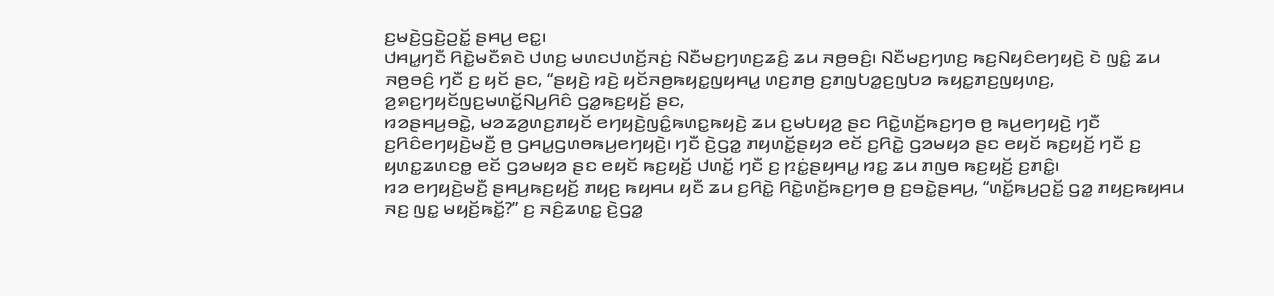ꤢ꤬ꤗꤢꤧ꤬ꤞꤢꤧ꤬ꤑꤢꤩ꤭ ꤔꤌꤣ꤬ ꤕꤢ꤭꤯
ꤓꤌꤣ꤭ꤚꤢꤪ ꤖꤢꤧ꤭ꤗꤢꤪꤎꤢꤧ ꤓꤛꤢ꤬ ꤗꤛꤢꤓꤛꤢꤩ꤬ꤏꤢꤦ꤬ ꤡꤢꤪꤗꤢ꤬ꤚꤛꤢ꤬ꤘꤢꤨ꤬ ꤘꤣ ꤏꤥ꤬ꤋꤢꤨ꤬꤯ ꤡꤢꤪꤗꤢ꤬ꤚꤛꤢ꤬ ꤒꤢ꤬ꤡꤟꤢꤨꤕꤚꤟꤢꤧ꤬ ꤢꤧ ꤜꤢꤨ꤭ ꤘꤣ ꤏꤥ꤬ꤋꤢꤨ꤬ ꤚꤢꤪ ꤢ꤬ ꤟꤢꤩ ꤔꤢ, “ꤔꤟꤢꤧ꤬ ꤙꤢꤧ꤬ ꤟꤢꤩꤏꤥ꤬ꤒꤟꤢ꤭ꤜꤟꤌꤣ꤭ ꤛꤢ꤬ꤊꤥ꤬ ꤢ꤬ꤊꤜꤝꤤ꤭ꤢ꤬ꤜꤝꤤ ꤒꤟꤢ꤭ꤊꤢ꤬ꤜꤟꤛꤢ꤬, ꤤ꤬ꤎꤢ꤬ꤚꤟꤢꤩꤜꤢ꤬ꤗꤛꤢꤩ꤭ꤡꤣ꤬ꤖꤢꤨ ꤞꤤ꤭ꤒꤢ꤬ꤟꤢꤩ꤬ ꤔꤢ,
ꤙꤤꤔꤌꤣ꤬ꤋꤢꤧ꤭, ꤗꤤꤘꤤ꤬ꤛꤢ꤬ꤊꤟꤢꤩ ꤕꤚꤟꤢꤧ꤬ꤜꤢꤨ꤭ꤒꤛꤢ꤭ꤒꤟꤢꤧ꤬ ꤘꤣ ꤢ꤬ꤗꤝꤟꤤ꤬ ꤔꤢ ꤖꤢꤧ꤭ꤛꤢꤩ꤬ꤒꤢ꤬ꤚꤥ ꤥ꤬ ꤒꤣ꤬ꤕꤚꤟꤢꤧ꤬ ꤚꤢꤪ ꤢ꤬ꤖꤢꤨꤕꤚꤟꤢꤧ꤬ꤗꤢꤪ꤬ ꤥ꤬ ꤞꤌꤣ꤭ꤞꤛꤥꤒꤣ꤬ꤕꤚꤟꤢꤧ꤬꤯ ꤚꤢꤪ ꤢꤧ꤬ꤞꤤ꤭ ꤊꤟꤛꤢꤩ꤭ꤔꤟꤤ ꤕꤢꤩ ꤢ꤬ꤖꤢꤧ꤭ ꤞꤤꤗꤟꤤ ꤔꤢ ꤕꤟꤢꤩ ꤒꤢ꤬ꤟꤢꤩ꤬ ꤚꤢꤪ ꤢ꤬ ꤟꤛꤢ꤭ꤘꤛꤢꤥ꤭ ꤕꤢꤩ ꤞꤤꤗꤟꤤ ꤔꤢ ꤕꤟꤢꤩ ꤒꤢ꤬ꤟꤢꤩ꤬ ꤓꤛꤢꤩ꤭ ꤚꤢꤪ ꤢ꤬ ꤐꤢꤦ꤭ꤔꤟꤌꤣ꤭ ꤙꤢ꤭ ꤘꤣ ꤊꤜꤥ ꤒꤢ꤬ꤟꤢꤩ꤬ ꤢ꤬ꤊꤢꤨ꤭꤯
ꤙꤤ ꤕꤚꤟꤢꤧ꤬ꤗꤢꤪ꤬ ꤔꤌꤣ꤬ꤒꤢ꤬ꤟꤢꤩ꤬ ꤊꤟꤢ꤬ ꤒꤟꤌꤣ ꤟꤢꤪ ꤘꤣ ꤢ꤬ꤖꤢꤧ꤭ ꤖꤢꤧ꤭ꤛꤢꤩ꤬ꤒꤢ꤬ꤚꤥ ꤥ꤬ ꤢ꤬ꤋꤢꤧ꤭ꤔꤌꤣ꤬, “ꤛꤢꤩ꤭ꤒꤣ꤬ꤑꤢꤩ꤭ ꤞꤤ꤭ ꤊꤟꤢ꤬ꤒꤟꤌꤣ ꤏꤢ꤬ ꤜꤢ꤭ ꤗꤟꤢꤩ꤬ꤒꤢꤩ꤭?” ꤢ꤬ ꤏꤢꤨ꤬ꤘꤛꤢ꤭ ꤢꤧ꤬ꤞꤤ꤭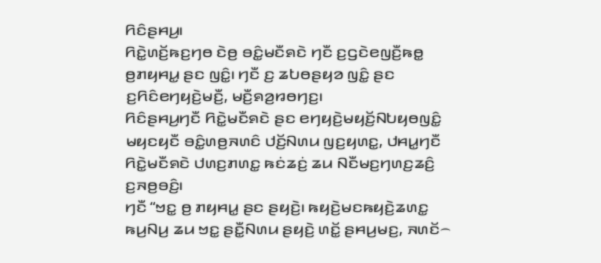ꤖꤢꤨꤔꤌꤣ꤬꤯
ꤖꤢꤧ꤭ꤛꤢꤩ꤬ꤒꤢ꤬ꤚꤥ ꤢꤧꤥ꤬ ꤋꤢꤨ꤭ꤗꤢꤪꤎꤢꤧ ꤚꤢꤪ ꤢ꤬ꤞꤢꤧꤕꤜꤢꤪ꤬ꤒꤥ꤭ ꤥ꤬ꤊꤟꤌꤣ꤭ ꤔꤢ ꤜꤢꤨ꤭꤯ ꤚꤢꤪ ꤢ꤬ ꤘꤝꤥꤔꤟꤤ ꤜꤢꤨ꤭ ꤔꤢ ꤢ꤬ꤖꤢꤨꤕꤚꤟꤢꤧ꤬ꤗꤢꤪ꤬, ꤗꤢꤪ꤬ꤎꤤ꤬ꤙꤥꤚꤢ꤬꤯
ꤖꤢꤨꤔꤌꤣ꤬ꤚꤢꤪ ꤖꤢꤧ꤭ꤗꤢꤪꤎꤢꤧ ꤔꤢ ꤕꤚꤟꤢꤧ꤬ꤗꤟꤢꤩ꤬ꤡꤝꤟꤥꤜꤢꤨ꤭ ꤗꤟꤢꤟꤢꤪ ꤋꤢꤨ꤭ꤛꤥ꤬ꤏꤛꤢꤨ ꤓꤢꤩ꤬ꤡꤛꤣ ꤜꤢ꤬ꤟꤛꤢ꤭, ꤓꤌꤣ꤭ꤚꤢꤪ ꤖꤢꤧ꤭ꤗꤢꤪꤎꤢꤧ ꤓꤛꤢ꤬ꤊꤛꤢ꤭ ꤒꤢꤦꤘꤢꤦ꤬ ꤘꤣ ꤡꤢꤪꤗꤢ꤬ꤚꤛꤢ꤬ꤘꤢꤨ꤬ ꤢ꤬ꤏꤥ꤬ꤋꤢꤨ꤬꤯
ꤚꤢꤪ “ꤠꤢ꤭ ꤥ꤬ ꤊꤟꤌꤣ꤭ ꤔꤢ ꤔꤟꤢꤧ꤬꤯ ꤒꤟꤢꤧ꤬ꤗꤢꤒꤟꤢꤧ꤬ꤘꤛꤢ꤭ ꤒꤣ꤬ꤡꤣ꤬ ꤘꤣ ꤠꤢ꤭ ꤔꤢꤪ꤭ꤡꤛꤣ ꤔꤟꤢꤧ꤬ ꤛꤢꤩ꤭ ꤔꤌꤣ꤬ꤗꤢ꤬, ꤏꤛꤢꤩ꤮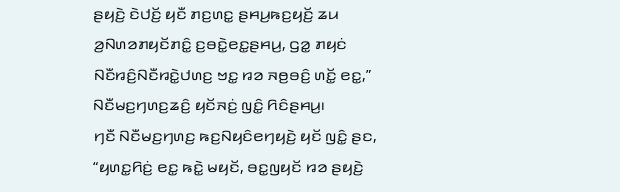ꤔꤟꤢꤧ꤬ ꤢꤧꤓꤢꤩ꤬ ꤟꤢꤪ ꤊꤢ꤬ꤛꤢ꤭ ꤔꤌꤣ꤬ꤒꤢ꤬ꤟꤢꤩ꤬ ꤘꤣ ꤤ꤬ꤡꤛꤤꤊꤟꤢꤩꤊꤢꤨ꤭ ꤢ꤬ꤋꤢꤧ꤭ꤕꤢ꤭ꤔꤌꤣ꤬, ꤞꤤ꤭ ꤊꤟꤢꤦ ꤡꤢꤪꤙꤢꤨ꤬ꤡꤢꤪꤙꤢꤧ꤭ꤓꤛꤢ꤬ ꤠꤢ꤭ ꤙꤤ ꤏꤥ꤬ꤋꤢꤨ꤬ ꤛꤢꤩ꤭ ꤕꤢ꤭,” ꤡꤢꤪꤗꤢ꤬ꤚꤛꤢ꤬ꤘꤢꤨ꤬ ꤟꤢꤩꤏꤢꤦ꤬ ꤜꤢꤨ꤭ ꤖꤢꤨꤔꤌꤣ꤬꤯
ꤚꤢꤪ ꤡꤢꤪꤗꤢ꤬ꤚꤛꤢ꤬ ꤒꤢ꤬ꤡꤟꤢꤨꤕꤚꤟꤢꤧ꤬ ꤟꤢꤩ ꤜꤢꤨ꤭ ꤔꤢ, “ꤟꤛꤢ꤭ꤖꤢꤦ꤬ ꤕꤢ꤭ ꤒꤢꤧ꤭ ꤗꤟꤢꤩ, ꤋꤢ꤭ꤜꤟꤢꤩ ꤙꤤ ꤔꤟꤢꤧ꤬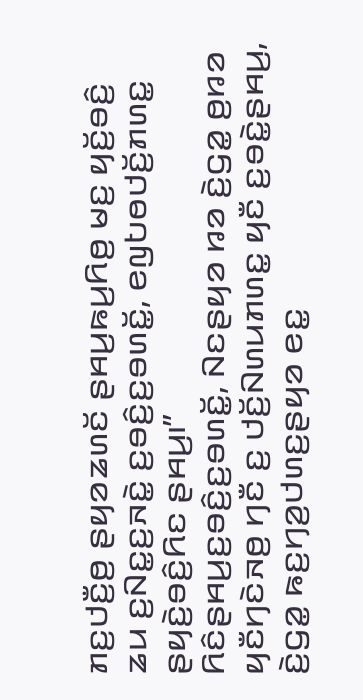ꤊꤢ꤬ꤓꤢꤪ꤬ꤥ꤬ ꤔꤟꤤꤘꤛꤢꤩ ꤔꤌꤣ꤬ꤒꤣ꤬ꤖꤥ꤬ ꤗꤢ꤬ ꤟꤢꤩ꤬ꤋꤢꤨ꤬ ꤘꤣ ꤢ꤬ꤡꤢ꤭ꤢ꤬ꤏꤢꤧ꤭ ꤢ꤬ꤋꤢꤨ꤬ꤢ꤬ꤋꤛꤢꤩ꤭, ꤕꤜꤝꤥꤓꤢꤩ꤬ꤊꤛꤢ꤭ ꤔꤟꤢꤧ꤬ꤋꤢꤨ꤬ꤖꤢ ꤔꤌꤣ꤬꤯”
ꤖꤢꤨꤔꤌꤣ꤬ꤢ꤬ꤋꤢꤨ꤬ꤢ꤬ꤋꤛꤢꤩ꤭, ꤡꤢꤔꤟꤤ ꤙꤤ ꤢꤧ꤬ꤞꤤ꤭ ꤥ꤬ꤙꤤ ꤟꤢꤪꤚꤢꤧꤏꤥ꤬ ꤚꤢꤪ ꤢ꤬ ꤓꤢꤩ꤬ꤡꤛꤣꤊꤛꤢ꤭ ꤟꤢꤪ ꤢ꤬ꤋꤢꤧ꤭ꤔꤌꤣ꤬, ꤢꤧ꤬ꤞꤤ꤭ ꤒꤢ꤬ꤚꤤ꤬ꤓꤛꤢ꤬ꤔꤟꤤ ꤕꤢ꤭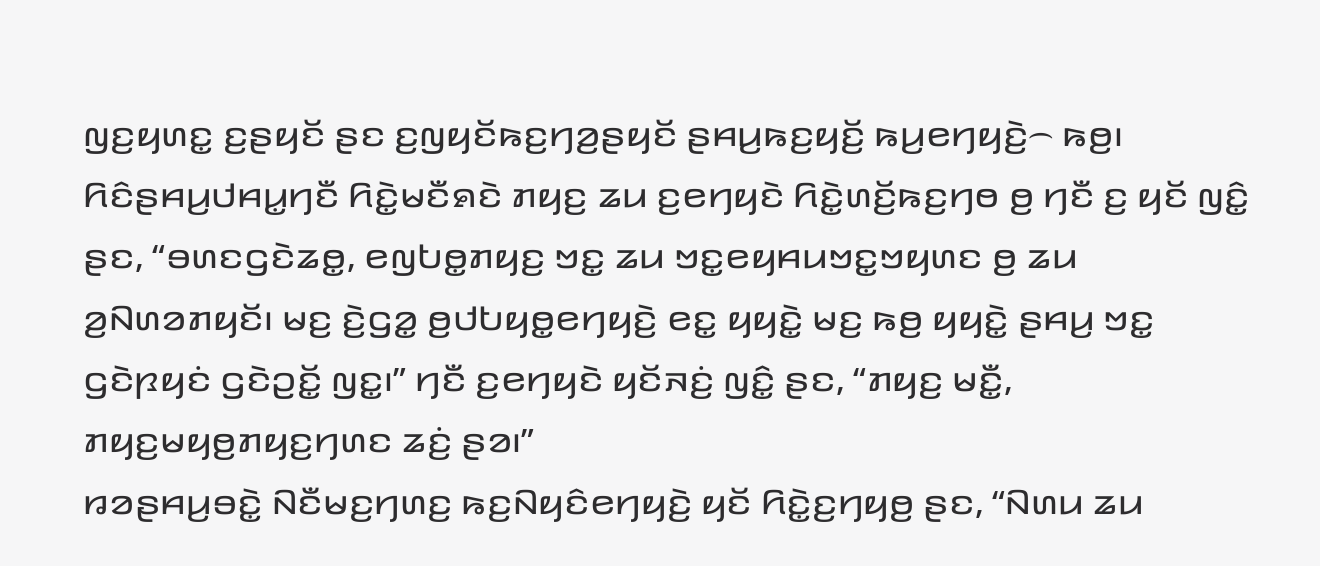ꤜꤢ꤬ꤟꤛꤢ꤭ ꤢ꤬ꤔꤟꤢꤩ ꤔꤢ ꤢ꤬ꤜꤟꤢꤩꤒꤢ꤬ꤚꤤ꤬ꤔꤟꤢꤩ ꤔꤌꤣ꤬ꤒꤢ꤬ꤟꤢꤩ꤬ ꤒꤣ꤬ꤕꤚꤟꤢꤧ꤬꤮ ꤒꤥ꤬꤯
ꤖꤢꤨꤔꤌꤣ꤬ꤓꤌꤣ꤭ꤚꤢꤪ ꤖꤢꤧ꤭ꤗꤢꤪꤎꤢꤧ ꤊꤟꤢ꤬ ꤘꤣ ꤢ꤬ꤕꤚꤟꤢꤧ ꤖꤢꤧ꤭ꤛꤢꤩ꤬ꤒꤢ꤬ꤚꤥ ꤥ꤬ ꤚꤢꤪ ꤢ꤬ ꤟꤢꤩ ꤜꤢꤨ꤭ ꤔꤢ, “ꤋꤛꤢꤞꤢꤧꤘꤥ꤭, ꤕꤜꤝꤥ꤭ꤊꤟꤢ꤬ ꤠꤢ꤭ ꤘꤣ ꤠꤢ꤭ꤕꤟꤌꤣꤠꤢ꤭ꤠꤟꤛꤢ ꤥ꤬ ꤘꤣ ꤤ꤬ꤡꤛꤤꤊꤟꤢꤩ꤯ ꤗꤢ꤬ ꤢꤧ꤬ꤞꤤ꤭ ꤥ꤬ꤓꤝꤟꤥ꤭ꤕꤚꤟꤢꤧ꤬ ꤕꤢ꤭ ꤟꤟꤢꤧ꤭ ꤗꤢ꤬ ꤒꤥ꤬ ꤟꤟꤢꤧ꤭ ꤔꤌꤣ꤬ ꤠꤢ꤭ ꤞꤢꤧꤐꤟꤢꤦ ꤞꤢꤧꤑꤢꤩ꤭ ꤜꤢ꤭꤯” ꤚꤢꤪ ꤢ꤬ꤕꤚꤟꤢꤧ ꤟꤢꤩꤏꤢꤦ꤬ ꤜꤢꤨ꤭ ꤔꤢ, “ꤊꤟꤢ꤬ ꤗꤢꤪ꤭, ꤊꤟꤢ꤬ꤗꤟꤥ꤬ꤊꤟꤢ꤬ꤚꤛꤢ ꤘꤢꤦ꤬ ꤔꤤ꤯”
ꤙꤤꤔꤌꤣ꤬ꤋꤢꤧ꤭ ꤡꤢꤪꤗꤢ꤬ꤚꤛꤢ꤬ ꤒꤢ꤬ꤡꤟꤢꤨꤕꤚꤟꤢꤧ꤬ ꤟꤢꤩ ꤖꤢꤧ꤭ꤢ꤬ꤚꤟꤥ꤬ ꤔꤢ, “ꤡꤛꤣ ꤘꤣ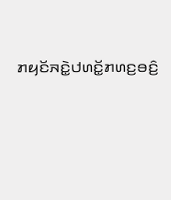ꤊꤟꤢꤩꤏꤢꤧ꤭ꤓꤛꤢꤩ꤭ꤊꤛꤢ꤬ꤋꤢꤨ꤬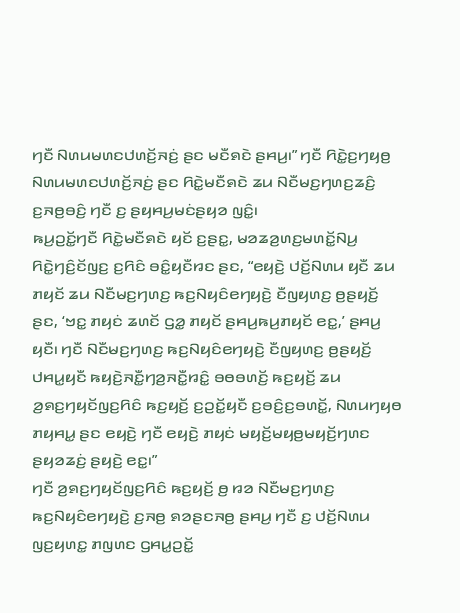ꤚꤢꤪ ꤡꤛꤣꤗꤛꤢꤓꤛꤢꤩ꤬ꤏꤢꤦ꤬ ꤔꤢ ꤗꤢꤪꤎꤢꤧ ꤔꤌꤣ꤬꤯” ꤚꤢꤪ ꤖꤢꤧ꤭ꤢ꤬ꤚꤟꤥ꤬ ꤡꤛꤣꤗꤛꤢꤓꤛꤢꤩ꤬ꤏꤢꤦ꤬ ꤔꤢ ꤖꤢꤧ꤭ꤗꤢꤪꤎꤢꤧ ꤘꤣ ꤡꤢꤪꤗꤢ꤬ꤚꤛꤢ꤬ꤘꤢꤨ꤬ ꤢ꤬ꤏꤥ꤬ꤋꤢꤨ꤬ ꤚꤢꤪ ꤢ꤬ ꤔꤟꤌꤣ꤬ꤗꤢꤦꤔꤟꤤ ꤜꤢꤨ꤭꤯
ꤒꤣ꤬ꤑꤢꤩ꤭ꤚꤢꤪ ꤖꤢꤧ꤭ꤗꤢꤪꤎꤢꤧ ꤟꤢꤩ ꤢ꤬ꤔꤢ꤭, ꤗꤤꤘꤤ꤬ꤛꤢ꤬ꤗꤛꤢꤩ꤭ꤡꤣ꤬ ꤖꤢꤧ꤭ꤚꤢꤨ꤬ꤢꤩꤜꤢ꤬ ꤢ꤬ꤖꤢꤨ ꤋꤢꤨ꤭ꤟꤢꤪꤙꤢ ꤔꤢ, “ꤕꤟꤢꤧ꤬ ꤓꤢꤩ꤬ꤡꤛꤣ ꤟꤢꤪ ꤘꤣ ꤊꤟꤢꤩ ꤘꤣ ꤡꤢꤪꤗꤢ꤬ꤚꤛꤢ꤬ ꤒꤢ꤬ꤡꤟꤢꤨꤕꤚꤟꤢꤧ꤬ ꤢꤪꤜꤟꤛꤢ꤬ ꤥ꤬ꤔꤟꤢꤩ꤬ ꤔꤢ, ‘ꤠꤢ꤭ ꤊꤟꤢꤦ ꤘꤛꤢꤩ ꤞꤤ꤭ ꤊꤟꤢꤩ ꤔꤌꤣ꤬ꤒꤣ꤬ꤊꤟꤢꤩ ꤕꤢ꤭,’ ꤔꤌꤣ꤬ ꤟꤢꤪ꤯ ꤚꤢꤪ ꤡꤢꤪꤗꤢ꤬ꤚꤛꤢ꤬ ꤒꤢ꤬ꤡꤟꤢꤨꤕꤚꤟꤢꤧ꤬ ꤢꤪꤜꤟꤛꤢ꤬ ꤥ꤬ꤔꤟꤢꤩ꤬ ꤓꤌꤣ꤭ꤟꤢꤪ ꤒꤟꤢꤧ꤬ꤏꤢꤪ꤭ꤚꤤ꤬ꤏꤢꤪ꤭ꤙꤢꤨ꤭ ꤋꤥꤋꤛꤢꤩ꤬ ꤒꤢ꤬ꤟꤢꤩ꤬ ꤘꤣ ꤤ꤬ꤎꤢ꤬ꤚꤟꤢꤩꤜꤢ꤬ꤖꤢꤨ ꤒꤢ꤬ꤟꤢꤩ꤬ ꤢ꤬ꤑꤢꤩ꤭ꤟꤢꤪ ꤢ꤬ꤋꤢꤨ꤬ꤢ꤬ꤋꤛꤢꤩ꤭, ꤡꤛꤣꤚꤟꤥ ꤊꤟꤌꤣ꤭ ꤔꤢ ꤕꤟꤢꤧ꤬ ꤚꤢꤪ ꤕꤟꤢꤧ꤬ ꤊꤟꤢꤦ ꤗꤟꤢꤩ꤬ꤗꤟꤥ꤬ꤗꤟꤢꤩ꤬ꤚꤛꤢ ꤔꤟꤤꤘꤢꤦ꤬ ꤔꤟꤢꤧ꤬ ꤕꤢ꤭꤯”
ꤚꤢꤪ ꤤ꤬ꤎꤢ꤬ꤚꤟꤢꤩꤜꤢ꤬ꤖꤢꤨ ꤒꤢ꤬ꤟꤢꤩ꤬ ꤥ꤬ ꤙꤤ ꤡꤢꤪꤗꤢ꤬ꤚꤛꤢ꤬ ꤒꤢ꤬ꤡꤟꤢꤨꤕꤚꤟꤢꤧ꤬ ꤢ꤬ꤏꤥ꤬ ꤎꤤꤔꤢꤏꤥ꤬ ꤔꤌꤣ꤬ ꤚꤢꤪ ꤢ꤬ ꤓꤢꤩ꤬ꤡꤛꤣ ꤜꤢ꤬ꤟꤛꤢ꤭ ꤊꤜꤛꤢ ꤞꤌꤣ꤭ꤑꤢꤩ꤭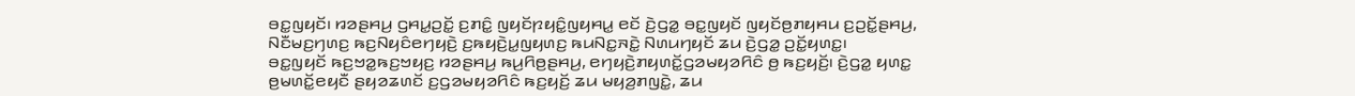ꤋꤢ꤭ꤜꤟꤢꤩ꤯ ꤙꤤꤔꤌꤣ꤬ ꤞꤌꤣ꤭ꤑꤢꤩ꤭ ꤢ꤬ꤊꤢꤨ꤭ ꤜꤟꤢꤩꤐꤟꤢꤨ꤭ꤜꤟꤌꤣ꤭ ꤕꤢꤩ ꤢꤧ꤬ꤞꤤ꤭ ꤋꤢ꤭ꤜꤟꤢꤩ ꤜꤟꤢꤩꤥ꤬ꤊꤟꤌꤣ ꤢ꤬ꤑꤢꤩ꤭ꤔꤌꤣ꤬, ꤡꤢꤪꤗꤢ꤬ꤚꤛꤢ꤬ ꤒꤢ꤬ꤡꤟꤢꤨꤕꤚꤟꤢꤧ꤬ ꤢ꤬ꤒꤟꤢꤧ꤬ꤣ꤭ꤜꤟꤛꤢ꤬ ꤒꤣꤡꤢ꤭ꤏꤢꤧ꤭ ꤡꤛꤣꤚꤟꤢꤩ ꤘꤣ ꤢꤧ꤬ꤞꤤ꤭ ꤑꤢꤩ꤭ꤟꤛꤢ꤭꤯
ꤋꤢ꤭ꤜꤟꤢꤩ ꤒꤢ꤬ꤠꤤ꤭ꤒꤢ꤬ꤠꤟꤢ꤬ ꤙꤤꤔꤌꤣ꤬ ꤒꤣ꤬ꤖꤥ꤬ꤔꤌꤣ꤬, ꤕꤚꤟꤢꤧ꤬ꤊꤟꤛꤢꤩ꤭ꤞꤤꤗꤟꤤꤖꤢꤨ ꤥ꤬ ꤒꤢ꤬ꤟꤢꤩ꤬꤯ ꤢꤧ꤬ꤞꤤ꤭ ꤟꤛꤢ꤭ ꤥ꤬ꤗꤛꤢꤩ꤭ꤕꤟꤢꤪ ꤔꤟꤤꤘꤛꤢꤩ ꤢ꤬ꤞꤤꤗꤟꤤꤖꤢꤨ ꤒꤢ꤬ꤟꤢꤩ꤬ ꤘꤣ ꤗꤟꤤ꤬ꤊꤜꤢꤧ꤭, ꤘꤣ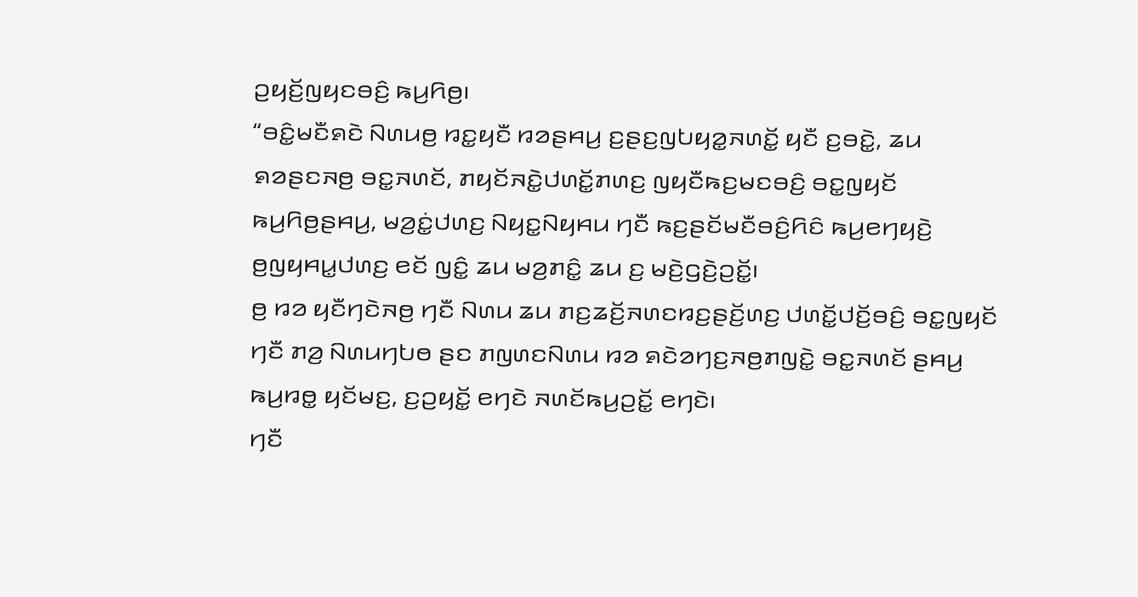ꤑꤟꤢꤩ꤬ꤜꤟꤢꤋꤢꤨ꤬ ꤒꤣ꤬ꤖꤥ꤬꤯
“ꤋꤢꤨ꤭ꤗꤢꤪꤎꤢꤧ ꤡꤛꤣꤥ꤬ ꤙꤢ꤭ꤟꤢꤪ ꤙꤤꤔꤌꤣ꤬ ꤢ꤬ꤔꤢ꤬ꤜꤝꤟꤤ꤭ꤏꤛꤢꤩ꤭ ꤟꤢꤪ ꤢ꤬ꤋꤢꤧ꤭, ꤘꤣ ꤎꤤꤔꤢꤏꤥ꤬ ꤋꤢ꤭ꤏꤛꤢꤩ, ꤊꤟꤢꤩꤏꤢꤧ꤭ꤓꤛꤢꤩ꤭ꤊꤛꤢ꤬ ꤜꤟꤢꤪꤒꤢ꤬ꤗꤢꤋꤢꤨ꤬ ꤋꤢ꤭ꤜꤟꤢꤩ ꤒꤣ꤬ꤖꤥ꤬ꤔꤌꤣ꤬, ꤗꤤ꤬ꤢꤦ꤭ꤓꤛꤢ꤬ ꤡꤟꤢ꤭ꤡꤟꤌꤣ ꤚꤢꤪ ꤒꤢ꤬ꤔꤢꤩꤗꤢꤪꤋꤢꤨ꤬ꤖꤢꤨ ꤒꤣ꤬ꤕꤚꤟꤢꤧ꤬ ꤥ꤬ꤜꤟꤌꤣ꤭ꤓꤛꤢ꤬ ꤕꤢꤩ ꤜꤢꤨ꤭ ꤘꤣ ꤗꤤ꤬ꤊꤢꤨ꤭ ꤘꤣ ꤢ꤬ ꤗꤢꤧ꤬ꤞꤢꤧ꤬ꤑꤢꤩ꤭꤯
ꤥ꤬ ꤙꤤ ꤟꤢꤪꤚꤢꤧꤏꤥ꤬ ꤚꤢꤪ ꤡꤛꤣ ꤘꤣ ꤊꤢ꤬ꤘꤢꤩ꤬ꤏꤛꤢꤙꤢ꤬ꤔꤢꤩ꤬ꤛꤢ꤬ ꤓꤛꤢꤩ꤭ꤓꤢꤩ꤬ꤋꤢꤨ꤬ ꤋꤢ꤭ꤜꤟꤢꤩ ꤚꤢꤪ ꤊꤤ꤬ ꤡꤛꤣꤚꤝꤥ ꤔꤢ ꤊꤜꤛꤢꤡꤛꤣ ꤙꤤ ꤎꤢꤧꤤꤚꤢ꤬ꤏꤥ꤬ꤊꤜꤢꤧ꤭ ꤋꤢ꤭ꤏꤛꤢꤩ ꤔꤌꤣ꤬ ꤒꤣ꤬ꤙꤥ꤭ ꤟꤢꤩꤗꤢ꤬, ꤢ꤬ꤑꤟꤢꤩ꤭ ꤕꤚꤢꤧ ꤏꤛꤢꤩꤒꤣ꤬ꤑꤢꤩ꤭ ꤕꤚꤢꤧ꤯
ꤚꤢꤪ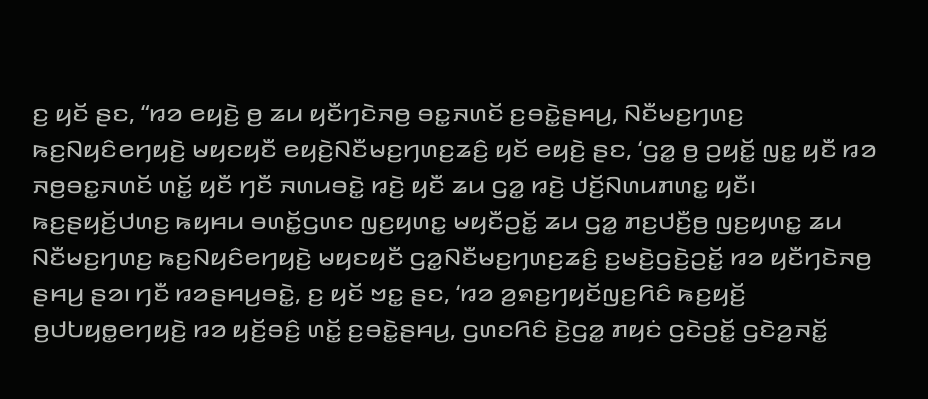ꤢ꤬ ꤟꤢꤩ ꤔꤢ, “ꤙꤤ ꤕꤟꤢꤧ꤬ ꤥ꤬ ꤘꤣ ꤟꤢꤪꤚꤢꤧꤏꤥ꤬ ꤋꤢ꤭ꤏꤛꤢꤩ ꤢ꤬ꤋꤢꤧ꤭ꤔꤌꤣ꤬, ꤡꤢꤪꤗꤢ꤬ꤚꤛꤢ꤬ ꤒꤢ꤬ꤡꤟꤢꤨꤕꤚꤟꤢꤧ꤬ ꤗꤟꤢꤟꤢꤪ ꤕꤟꤢꤧ꤬ꤡꤢꤪꤗꤢ꤬ꤚꤛꤢ꤬ꤘꤢꤨ꤬ ꤟꤢꤩ ꤕꤟꤢꤧ꤬ ꤔꤢ, ‘ꤞꤤ꤭ ꤥ꤬ ꤑꤟꤢꤩ꤭ ꤜꤢ꤭ ꤟꤢꤪ ꤙꤤ ꤏꤥ꤬ꤋꤢ꤭ꤏꤛꤢꤩ ꤛꤢꤩ꤭ ꤟꤢꤪ ꤚꤢꤪ ꤏꤛꤣꤋꤢꤧ꤭ ꤙꤢꤧ꤬ ꤟꤢꤪ ꤘꤣ ꤞꤤ꤭ ꤙꤢꤧ꤬ ꤓꤢꤩ꤬ꤡꤛꤣꤊꤛꤢ꤭ ꤟꤢꤪ꤯
ꤒꤢ꤬ꤔꤟꤢꤩ꤬ꤓꤛꤢ꤬ ꤒꤟꤌꤣ ꤋꤛꤢꤩ꤭ꤞꤛꤢ ꤜꤢ꤬ꤟꤛꤢ꤭ ꤗꤟꤢꤪꤑꤢꤩ꤭ ꤘꤣ ꤞꤤ꤭ ꤊꤢ꤬ꤓꤢꤪ꤬ꤥ꤬ ꤜꤢ꤬ꤟꤛꤢ꤭ ꤘꤣ ꤡꤢꤪꤗꤢ꤬ꤚꤛꤢ꤬ ꤒꤢ꤬ꤡꤟꤢꤨꤕꤚꤟꤢꤧ꤬ ꤗꤟꤢꤟꤢꤪ ꤞꤤ꤭ꤡꤢꤪꤗꤢ꤬ꤚꤛꤢ꤬ꤘꤢꤨ꤬ ꤢ꤬ꤗꤢꤧ꤬ꤞꤢꤧ꤬ꤑꤢꤩ꤭ ꤙꤤ ꤟꤢꤪꤚꤢꤧꤏꤥ꤬ ꤔꤌꤣ꤬ ꤔꤤ꤯ ꤚꤢꤪ ꤙꤤꤔꤌꤣ꤬ꤋꤢꤧ꤭, ꤢ꤬ ꤟꤢꤩ ꤠꤢ꤭ ꤔꤢ, ‘ꤙꤤ ꤤ꤬ꤎꤢ꤬ꤚꤟꤢꤩꤜꤢ꤬ꤖꤢꤨ ꤒꤢ꤬ꤟꤢꤩ꤬ ꤥ꤬ꤓꤝꤟꤥ꤭ꤕꤚꤟꤢꤧ꤬ ꤙꤤ ꤟꤢꤩ꤬ꤋꤢꤨ꤬ ꤛꤢꤩ꤭ ꤢ꤬ꤋꤢꤧ꤭ꤔꤌꤣ꤬, ꤞꤛꤢꤖꤢꤨ ꤢꤧ꤬ꤞꤤ꤭ ꤊꤟꤢꤦ ꤞꤢꤧꤑꤢꤩ꤭ ꤞꤢꤧꤤ꤬ꤏꤢꤩ꤭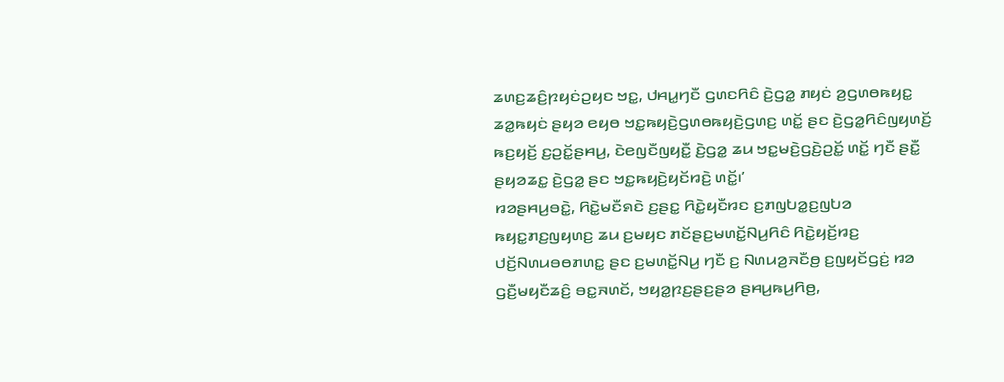ꤘꤛꤢ꤬ꤘꤢꤨ꤬ꤐꤟꤢꤦꤑꤟꤢ ꤠꤢ꤭, ꤓꤌꤣ꤭ꤚꤢꤪ ꤞꤛꤢꤖꤢꤨ ꤢꤧ꤬ꤞꤤ꤭ ꤊꤟꤢꤦ ꤤ꤬ꤞꤛꤥꤒꤟꤢ꤭ ꤘꤤ꤭ꤒꤟꤢꤦ ꤔꤟꤤ ꤕꤟꤥ ꤠꤢ꤭ꤒꤟꤢꤧ꤬ꤞꤛꤥꤒꤟꤢꤧ꤬ꤞꤛꤢ꤬ ꤛꤢꤩ꤭ ꤔꤢ ꤢꤧ꤬ꤞꤤ꤭ꤖꤢꤨꤜꤟꤛꤢꤩ꤬ ꤒꤢ꤬ꤟꤢꤩ꤬ ꤢ꤬ꤑꤢꤩ꤭ꤔꤌꤣ꤬, ꤢꤧꤕꤜꤢꤪꤜꤟꤢꤪ꤭ ꤢꤧ꤬ꤞꤤ꤭ ꤘꤣ ꤠꤢ꤭ꤗꤢꤧ꤬ꤞꤢꤧ꤬ꤑꤢꤩ꤭ ꤛꤢꤩ꤭ ꤚꤢꤪ ꤔꤢꤪ꤭ ꤔꤟꤤꤘꤢ꤭ ꤢꤧ꤬ꤞꤤ꤭ ꤔꤢ ꤠꤢ꤭ꤒꤟꤢꤧ꤬ꤟꤢꤩꤙꤢꤧ꤬ ꤛꤢꤩ꤭꤯’
ꤙꤤꤔꤌꤣ꤬ꤋꤢꤧ꤭, ꤖꤢꤧ꤭ꤗꤢꤪꤎꤢꤧ ꤢ꤬ꤔꤢ꤭ ꤖꤢꤧ꤭ꤟꤢꤪꤙꤢ ꤢ꤬ꤊꤜꤝꤤ꤭ꤢ꤬ꤜꤝꤤ ꤒꤟꤢ꤭ꤊꤢ꤬ꤜꤟꤛꤢ꤬ ꤘꤣ ꤢ꤬ꤗꤟꤢ ꤊꤢꤩꤔꤢ꤬ꤗꤛꤢꤩ꤭ꤡꤣ꤬ꤖꤢꤨ ꤖꤢꤧ꤭ꤟꤢꤩ꤬ꤙꤢ꤬ ꤓꤢꤩ꤬ꤡꤛꤣꤋꤥꤊꤛꤢ꤭ ꤔꤢ ꤢ꤬ꤗꤛꤢꤩ꤭ꤡꤣ꤬ ꤚꤢꤪ ꤢ꤬ ꤡꤛꤣꤤ꤬ꤏꤢꤪꤥ꤬ ꤢ꤬ꤜꤟꤢꤩꤞꤢꤦ꤬ ꤙꤤ ꤞꤢꤪ꤬ꤗꤟꤢꤪꤘꤢꤨ꤬ ꤋꤢ꤭ꤏꤛꤢꤩ, ꤠꤟꤤ꤭ꤐꤢ꤬ꤔꤢ꤬ꤔꤤ ꤔꤌꤣ꤬ꤒꤣ꤬ꤖꤥ꤬,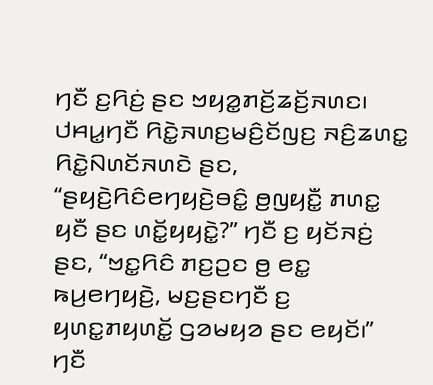ꤚꤢꤪ ꤢ꤬ꤖꤢꤦ꤬ ꤔꤢ ꤠꤟꤤ꤭ꤊꤢꤩ꤬ꤘꤢꤩ꤬ꤏꤛꤢ꤯
ꤓꤌꤣ꤭ꤚꤢꤪ ꤖꤢꤧ꤭ꤏꤛꤢ꤬ꤗꤢꤨ꤬ꤢꤩꤜꤢ꤬ ꤏꤢꤨ꤬ꤘꤛꤢ꤭ ꤖꤢꤧ꤭ꤡꤛꤢꤩꤏꤛꤢꤧ ꤔꤢ, “ꤔꤟꤢꤧ꤬ꤖꤢꤨꤕꤚꤟꤢꤧ꤬ꤋꤢꤨ꤭ ꤥ꤬ꤜꤟꤢꤪ꤭ ꤊꤛꤢ꤭ ꤟꤢꤪ ꤔꤢ ꤛꤢꤩ꤭ꤟꤟꤢꤧ꤭?” ꤚꤢꤪ ꤢ꤬ ꤟꤢꤩꤏꤢꤦ꤬ ꤔꤢ, “ꤠꤢ꤭ꤖꤢꤨ ꤊꤢ꤬ꤑꤢ ꤥ꤬ ꤕꤢ꤭ ꤒꤣ꤬ꤕꤚꤟꤢꤧ꤬, ꤗꤢ꤬ꤔꤢꤚꤢꤪ ꤢ꤬ ꤟꤛꤢ꤭ꤊꤟꤛꤢꤩ꤭ ꤞꤤꤗꤟꤤ ꤔꤢ ꤕꤟꤢꤩ꤯” ꤚꤢꤪ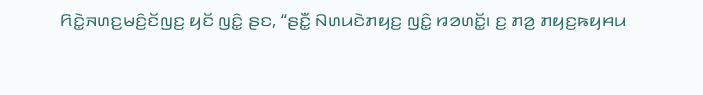ꤖꤢꤧ꤭ꤏꤛꤢ꤬ꤗꤢꤨ꤬ꤢꤩꤜꤢ꤬ ꤟꤢꤩ ꤜꤢꤨ꤭ ꤔꤢ, “ꤔꤢꤪ꤭ ꤡꤛꤣꤢꤧꤊꤟꤢ꤬ ꤜꤢꤨ꤭ ꤙꤤꤛꤢꤩ꤭꤯ ꤢ꤬ ꤊꤤ꤬ ꤊꤟꤢ꤬ꤒꤟꤌꤣ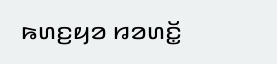ꤒꤛꤢ꤬ꤟꤤ ꤙꤤꤛꤢꤩ꤭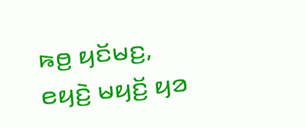ꤒꤥ꤬ ꤟꤢꤩꤗꤢ꤬, ꤕꤟꤢꤧ꤬ ꤗꤟꤢꤩ꤬ ꤟꤤ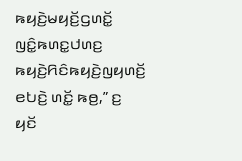ꤒꤟꤢꤧ꤬ꤗꤟꤢꤩ꤬ꤞꤛꤢꤩ꤭ ꤜꤢꤨ꤭ꤒꤛꤢ꤭ꤓꤛꤢ꤬ ꤒꤟꤢꤧ꤬ꤖꤢꤨꤒꤟꤢꤧ꤬ꤜꤟꤛꤢꤩ꤬ ꤕꤝꤢꤧ꤬ ꤛꤢꤩ꤭ ꤒꤥ꤬,” ꤢ꤬ ꤟꤢꤩ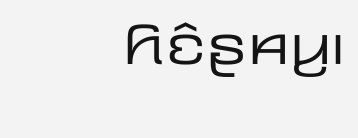ꤖꤢꤨꤔꤌꤣ꤬꤯